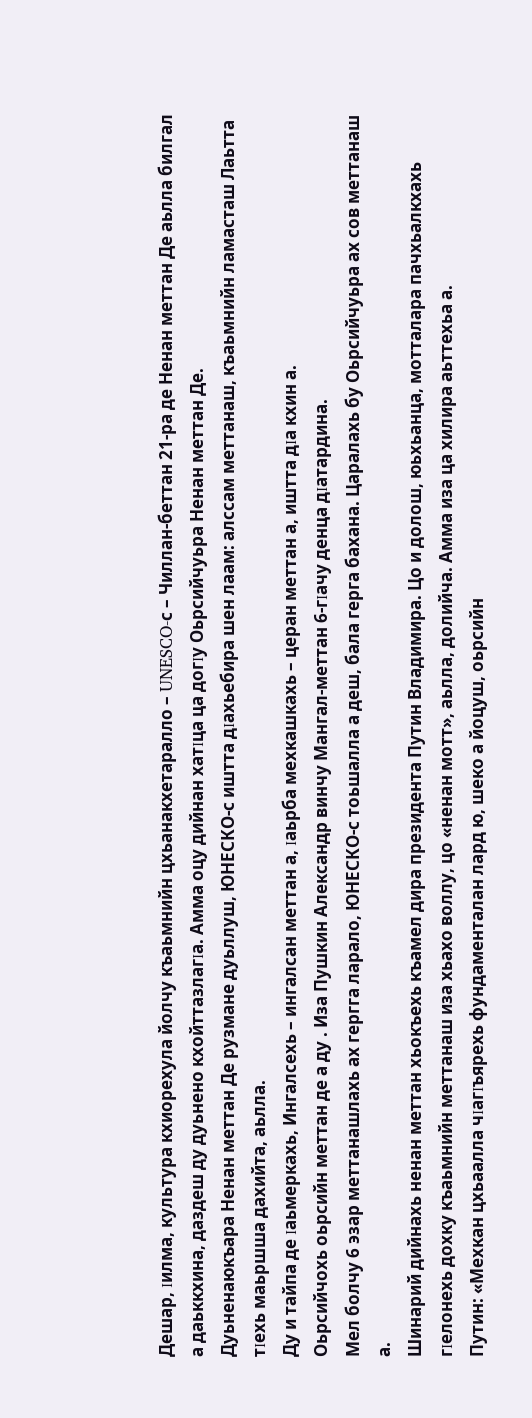Дешар, Ιилма, культура кхиорехула йолчу къаьмнийн цхьанакхетаралло – UNESCO-с – Чиллан-беттан 21-ра де Ненан меттан Де аьлла билгал а даьккхина, даздеш ду дуьнено кхойттазлагΙа. Амма оцу дийнан хатΙца ца догΙу Оьрсийчуьра Ненан меттан Де.
Дуьненаюкъара Ненан меттан Де рузмане дуьллуш, ЮНЕСКО-с иштта дΙахьебира шен лаам: алссам меттанаш, къаьмнийн ламасташ Лаьтта тΙехь маьршша дахийта, аьлла.
Ду и тайпа де Ιаьмеркахь, Ингалсехь – ингалсан меттан а, Ιаьрба мехкашкахь – церан меттан а, иштта дΙа кхин а.
Оьрсийчохь оьрсийн меттан де а ду . Иза Пушкин Александр винчу Мангал-меттан 6-гΙачу денца дΙатардина.
Мел болчу 6 эзар меттанашлахь ах гергга ларало, ЮНЕСКО-с тоьшалла а деш, бала герга бахана. Царалахь бу Оьрсийчуьра ах сов меттанаш а.
Шинарий дийнахь ненан меттан хьокъехь къамел дира президента Путин Владимира. Цо и долош, юьхьанца, мотталара пачхьалкхахь гΙелонехь дохку къаьмнийн меттанаш иза хьахо воллу, цо «ненан мотт», аьлла, долийча. Амма иза ца хилира аьттехьа а.
Путин: «Мехкан цхьаалла чΙагΙъярехь фундаменталан лард ю, шеко а йоцуш, оьрсийн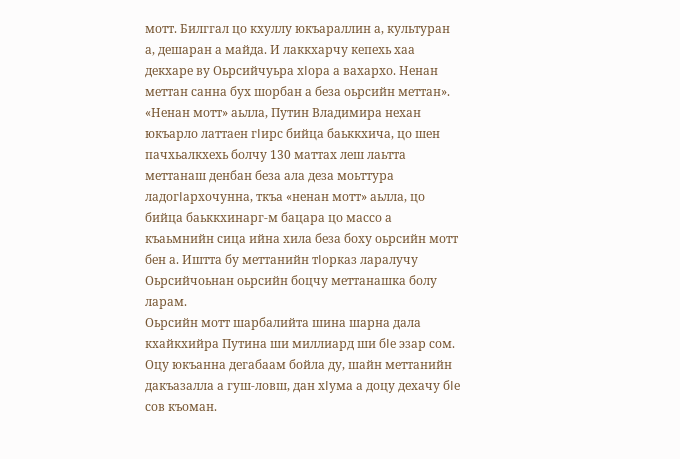мотт. Билггал цо кхуллу юкъараллин а, культуран а, дешаран а майда. И лаккхарчу кепехь хаа декхаре ву Оьрсийчуьра хΙора а вахархо. Ненан меттан санна бух шорбан а беза оьрсийн меттан».
«Ненан мотт» аьлла, Путин Владимира нехан юкъарло латтаен гΙирс бийца баьккхича, цо шен пачхьалкхехь болчу 130 маттах леш лаьтта меттанаш денбан беза ала деза моьттура ладогΙархочунна, ткъа «ненан мотт» аьлла, цо бийца баьккхинарг-м бацара цо массо а къаьмнийн сица ийна хила беза боху оьрсийн мотт бен а. Иштта бу меттанийн тΙорказ ларалучу Оьрсийчоьнан оьрсийн боцчу меттанашка болу ларам.
Оьрсийн мотт шарбалийта шина шарна дала кхайкхийра Путина ши миллиард ши бΙе эзар сом. Оцу юкъанна дегабаам бойла ду, шайн меттанийн дакъазалла а гуш-ловш, дан хΙума а доцу дехачу бΙе сов къоман.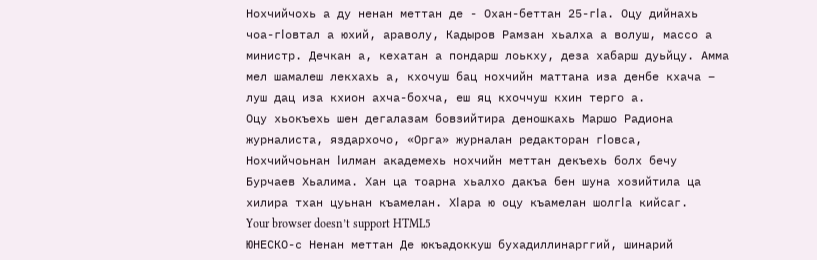Нохчийчохь а ду ненан меттан де - Охан-беттан 25-гΙа. Оцу дийнахь чоа-гΙовтал а юхий, араволу, Кадыров Рамзан хьалха а волуш, массо а министр. Дечкан а, кехатан а пондарш лоькху, деза хабарш дуьйцу. Амма мел шамалеш лекхахь а, кхочуш бац нохчийн маттана иза денбе кхача – луш дац иза кхион ахча-бохча, еш яц кхоччуш кхин терго а.
Оцу хьокъехь шен дегалазам бовзийтира деношкахь Маршо Радиона журналиста, яздархочо, «Орга» журналан редакторан гΙовса, Нохчийчоьнан Ιилман академехь нохчийн меттан декъехь болх бечу Бурчаев Хьалима. Хан ца тоарна хьалхо дакъа бен шуна хозийтила ца хилира тхан цуьнан къамелан. ХΙара ю оцу къамелан шолгΙа кийсаг.
Your browser doesn’t support HTML5
ЮНЕСКО-с Ненан меттан Де юкъадоккуш бухадиллинарггий, шинарий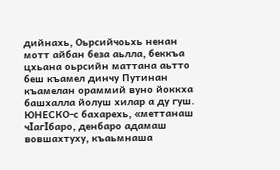дийнахь, Оьрсийчоьхь ненан мотт айбан беза аьлла, беккъа цхьана оьрсийн маттана аьтто беш къамел динчу Путинан къамелан ораммий вуно йоккха башхалла йолуш хилар а ду гуш.
ЮНЕСКО-с бахарехь, «меттанаш чΙагΙбаро, денбаро адамаш вовшахтуху, къаьмнаша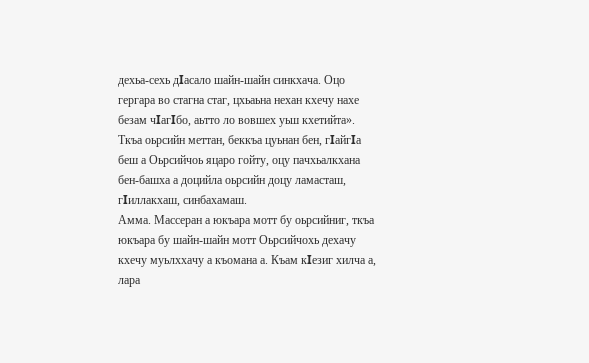дехьа-сехь дΙасало шайн-шайн синкхача. Оцо гергара во стагна стаг, цхьаьна нехан кхечу нахе безам чΙагΙбо, аьтто ло вовшех уьш кхетийта».
Ткъа оьрсийн меттан, беккъа цуьнан бен, гΙайгΙа беш а Оьрсийчоь яцаро гойту, оцу пачхьалкхана бен-башха а доцийла оьрсийн доцу ламасташ, гΙиллакхаш, синбахамаш.
Амма. Массеран а юкъара мотт бу оьрсийниг, ткъа юкъара бу шайн-шайн мотт Оьрсийчохь дехачу кхечу муьлххачу а къомана а. Къам кΙезиг хилча а, лара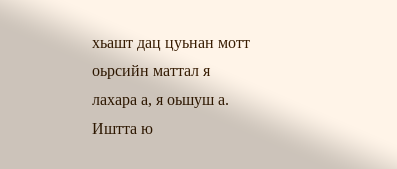хьашт дац цуьнан мотт оьрсийн маттал я лахара а, я оьшуш а.
Иштта ю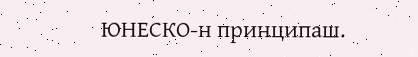ЮНЕСКО-н принципаш.